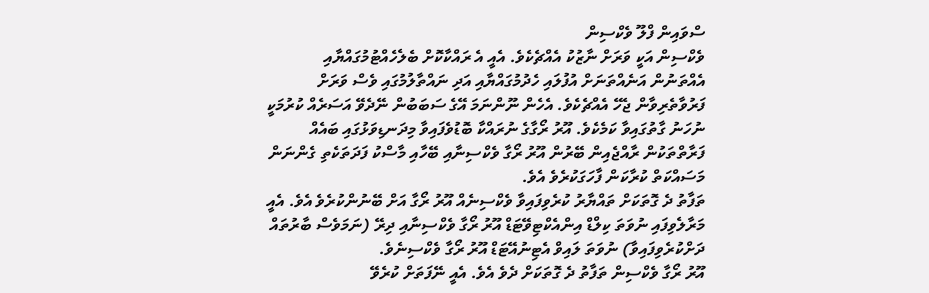ސްވައިން ފްލޫ ވެކްސިން
ވެކްސިން އަކީ ވަރަށް ނާޒުކު އެއްޗެކެވެ. އެއީ އެ ރައްކާކޮށް ބެލެހެއްޓުމުގައްޔާއި އެއްތަނުން އަނެއްތަނަށް އުފުލައި ހެދުމުގައްޔާއި އަދި ނައްތާލުމުގައި ވެސް ވަރަށް ފަރުވާތެރިވާން ޖެހޭ އެއްޗެކެވެ. އެހެން ނޫންނަމަ އޭގެ ސަބަބުން ނޭދެވޭ އަސަރެއް ކުރުމަކީ ނުހަނު ގާތުގައިވާ ކަމެކެވެ. އޫރު ރޯގާގެ ނުރައްކާ ބޮޑުވެފައިވާ މިދަނޑިވަޅުގައި ބައެއް ފަރާތްތަކުން ރާއްޖެއިން ބޭރުން އޫރު ރޯގާ ވެކްސިނާއި ބޭހާއި މާސްކު ފަދަތަކެތި ގެންނަން މަސައްކަތް ކުރާކަން ފާހަގަކުރެވެ އެވެ.
ތަފާތު ދެ ގޮތަކަށް ތައްޔާރު ކުރެވިފައިވާ ވެކްސިނެއް އޫރު ރޯގާ އަށް ބޭނުންކުރެވެ އެވެ. އެއީ މަރާލެވިފައި ނުވަތަ ކިލްޑް އިންއެކްޓިވޭޓަޑް އޫރު ރޯގާ ވެކްސިނާއި ދިރޭ (ނަމަވެސް ބާރުތައް ދަށްކުރެވިފައިވާ) ނުވަތަ ލައިވް އެޓިނުއޭޓަޑް އޫރު ރޯގާ ވެކްސިނެވެ.
އޫރު ރޯގާ ވެކްސިން ތަފާތު ދެ ގޮތަކަށް ދެވެ އެވެ. އެއީ ނޭފަތަށް ކުރެވޭ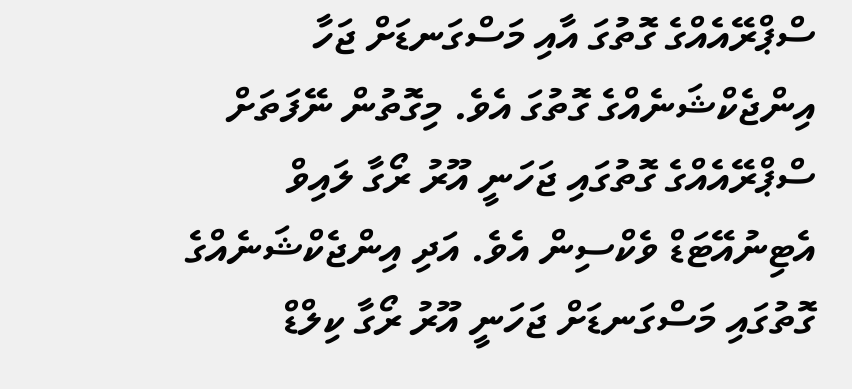ސްޕްރޭއެއްގެ ގޮތުގަ އާއި މަސްގަނޑަށް ޖަހާ އިންޖެކްޝަނެއްގެ ގޮތުގަ އެވެ. މިގޮތުން ނޭފަތަށް ސްޕްރޭއެއްގެ ގޮތުގައި ޖަހަނީ އޫރު ރޯގާ ލައިވް އެޓިނުއޭޓަޑް ވެކްސިން އެވެ. އަދި އިންޖެކްޝަނެއްގެ ގޮތުގައި މަސްގަނޑަށް ޖަހަނީ އޫރު ރޯގާ ކިލްޑް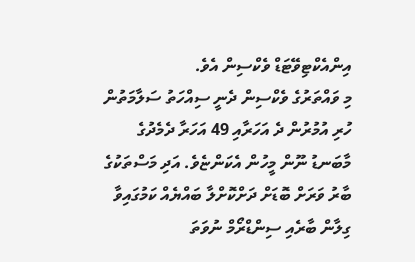އިންއެކްޓިވޭޓަޑް ވެކްސިން އެވެ.
މި ވައްތަރުގެ ވެކްސިން ދެނީ ސިއްހަތު ސަލާމަތުން ހުރި އުމުރުން ދެ އަހަރާއި 49 އަހަރާ ދެމެދުގެ މާބަނޑު ނޫން މީހުން އެކަންޏެވެ. އަދި މަސްތަކުގެ ބާރު ވަރަށް ބޮޑަށް ދަށްކޮށްލާ ބައްޔެއް ކަމުގައިވާ ގިލާން ބާރެއި ސިންޑްރޯމް ނުވަތަ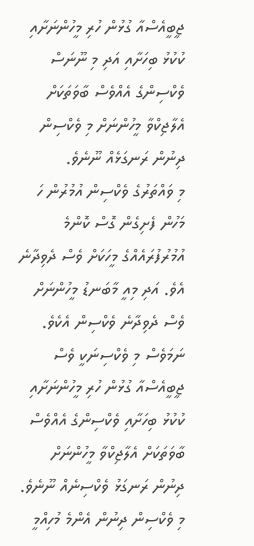ޖީބީއެސްއާ ގުޅުން ހުރި މީހުންނަށާއި ކުކުޅު ބިހަށާއި އަދި މި ނޫނަސް ވެކްސިންގެ އެއްވެސް ބާވަތަކަށް އެލާޖިކްވާ މީހުންނަށް މި ވެކްސިން ދިނުން ރަނގަޅެއް ނޫނެވެ.
މި ވައްތަރުގެ ވެކްސިން އުމުރުން ހަ މަހުން ފެށިގެން ގޮސް ކޮންމެ އުމުރުފުރައެއްގެ މީހަކަށް ވެސް ދެވިދާނެ އެވެ. އަދި މިއީ މާބަނޑު މީހުންނަށް ވެސް ދެވިދާނެ ވެކްސިން އެކެވެ. ނަމަވެސް މި ވެކްސިނަކީ ވެސް ޖީބީއެސްއާ ގުޅުން ހުރި މީހުންނަށާއި ކުކުޅު ބިހަށާއި ވެކްސިންގެ އެއްވެސް ބާވަތަކަށް އެލާޖިކްވާ މީހުންނަށް ދިނުން ރަނގަޅު ވެކްސިނެއް ނޫނެވެ.
މި ވެކްސިން ދިނުން އެންމެ މުހިއްމީ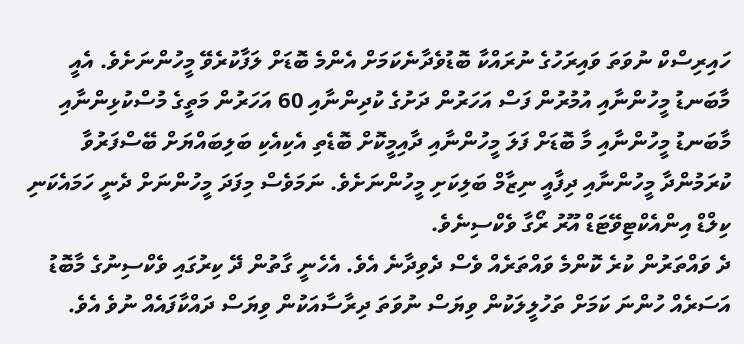ހައިރިސްކް ނުވަތަ ވައިރަހުގެ ނުރައްކާ ބޮޑުވެދާނެކަމަށް އެންމެ ބޮޑަށް ލަފާކުރެވޭ މީހުންނަށެވެ. އެއީ މާބަނޑު މީހުންނާއި އުމުރުން ފަސް އަހަރުން ދަށުގެ ކުދިންނާއި 60 އަހަރުން މަތީގެ މުސްކުޅިންނާއި މާބަނޑު މީހުންނާއި މާ ބޮޑަށް ފަލަ މީހުންނާއި ދާއިމީކޮށް ބޮޑެތި އެކިއެކި ބަލިބައްޔަށް ބޭސްފަރުވާ ކުރަމުންދާ މީހުންނާއި ދިފާއީ ނިޒާމް ބަލިކަށި މީހުންނަށެވެ. ނަމަވެސް މިފަދަ މީހުންނަށް ދެނީ ހަމައެކަނި ކިލްޑް އިންއެކްޓިވޭޓަޑް އޫރު ރޯގާ ވެކްސިނެވެ.
ދެ ވައްތަރުން ކުރެ ކޮންމެ ވައްތަރެއް ވެސް ދެވިދާނެ އެވެ. އެހެނީ ގާތުން ދޭ ކިރުގައި ވެކްސިނުގެ މާބޮޑު އަސަރެއް ހުންނަ ކަމަށް ތަހުލީލަކުން ވިޔަސް ނުވަތަ ދިރާސާއަކުން ވިޔަސް ދައްކާފައެއް ނުވެ އެވެ.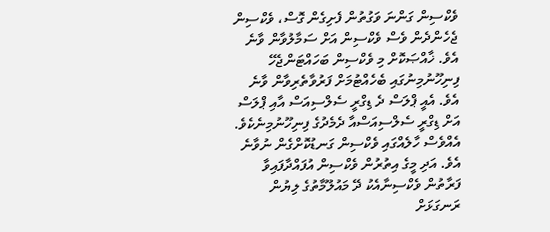ވެކްސިން ގަންނަ ވަގުތުން ފެށިގެން ގޮސް، ވެކްސިން ޖެހެންދެން ވެސް ވެކްސިން އަށް ސަމާލުވާން ވާނެ އެވެ. ޚާއްޞަކޮށް މި ވެކްސިން ބަހައްޓަންޖެހޭ ފިނިހޫނުމިނުގައި ބެހެއްޓުމަށް ފަރުވާތެރިވާން ވާނެ އެވެ. އެއީ ޕްލަސް ދެ ޑިގްރީ ސެލްސިއަސް އާއި ޕްލަސް އަށް ޑިގްރީ ސެލްސިއަސްއާ ދެމެދުގެ ފިނިހޫނުމިނެކެވެ.
އެއްވެސް ހާލެއްގައި ވެކްސިން ގަނޑުކޮށްގެން ނުވާނެ އެވެ. އަދި މީގެ އިތުރުން ވެކްސިން އުފައްދާފައިވާ ފަރާތުން ވެކްސިނާއެކު ދޭ މައުލޫމާތުގެ ލިޔުން ރަނގަޅަށް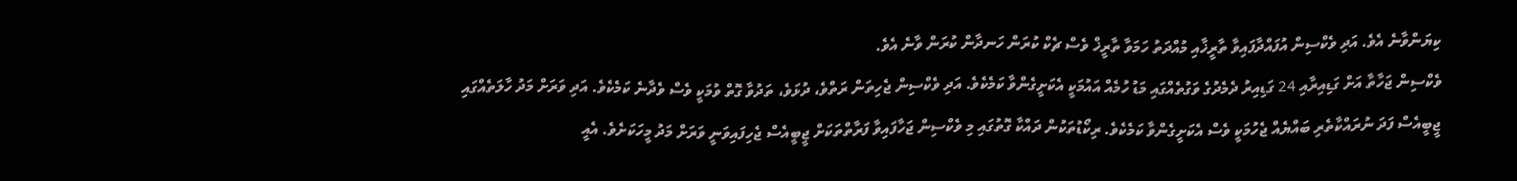ކިޔަންވާނެ އެވެ. އަދި ވެކްސިން އުފައްދާފައިވާ ތާރީޚާއި މުއްދަތު ހަމަވާ ތާރީޚް ވެސް ޗެކް ކުރަން ހަނދާން ކުރަން ވާނެ އެވެ.
ވެކްސިން ޖަހާތާ އަށް ގަޑިއިރާއި 24 ގަޑިއިރު ދެމެދުގެ ވަގުތެއްގައި މަޑު ހުމެއް އައުމަކީ އެކަށީގެންވާ ކަމެކެވެ. އަދި ވެކްސިން ޖެހިތަން ރަތްވެ، ދުޅަވެ، ތަދުވާ ގޮތް ވުމަކީ ވެސް ވެދާނެ ކަމެކެވެ. އަދި ވަރަށް މަދު ހާލަތެއްގައި ޖީބީއެސް ފަދަ ނުރައްކާތެރި ބައްޔެއް ޖެހުމަކީ ވެސް އެކަށީގެންވާ ކަމެކެވެ. ރިކޯޑުތަކުން ދައްކާ ގޮތުގައި މި ވެކްސިން ޖަހާފައިވާ ފަރާތްތަކަށް ޖީބީއެސް ޖެހިފައިވަނީ ވަރަށް މަދު މީހަކަށެވެ. އެއީ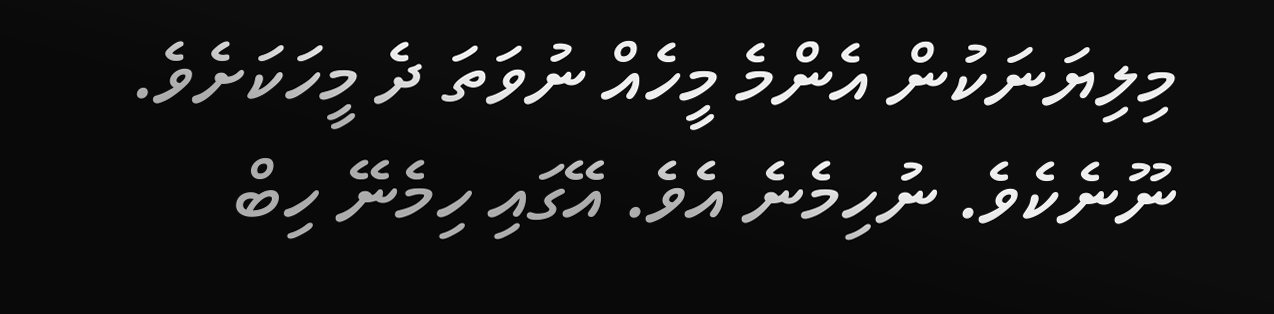މިލިޔަނަކުން އެންމެ މީހެއް ނުވަތަ ދެ މީހަކަށެވެ.
ނޫނެކެވެ. ނުހިމެނެ އެވެ. އޭގައި ހިމެނޭ ހިބް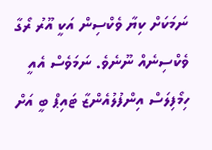ނަމަކަށް ކިޔާ ވެކްސިން އަކީ އޫރު ރޯގާ ވެކްސިނެއް ނޫނެވެ. ނަމަވެސް އެއީ ހިމޯފިލަސް އިންފުލުއެންޒާ ޓައިޕް ބީ އަށް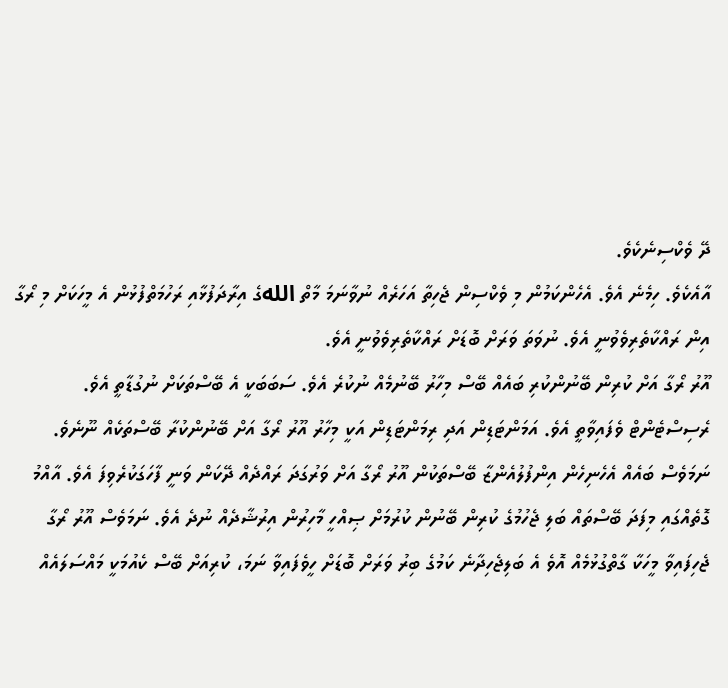ދޭ ވެކްސިނެކެވެ.
އާއެކެވެ. ހިމެނެ އެވެ. އެހެންކަމުން މި ވެކްސިން ޖެހިތާ އަހަރެއް ނުވާނަމަ މާތް اللهގެ އިރާދަފުޅާއި ރަހުމަތްފުޅުން އެ މީހަކަށް މި ރޯގާ އިން ރައްކާތެރިވެވުނީ އެވެ. ނުވަތަ ވަރަށް ބޮޑަށް ރައްކާތެރިވެވުނީ އެވެ.
އޫރު ރޯގާ އަށް ކުރިން ބޭނުންކުރި ބައެއް ބޭސް މިހާރު ބޭނުމެއް ނުކުރެ އެވެ. ސަބަބަކީ އެ ބޭސްތަކަށް ނުގުޑާތީ އެވެ. ރެސިސްޓެންޓް ވެފައިވާތީ އެވެ. އަމަންޓަޑިން އަދި ރިމަންޓަޑިން އަކީ މިހާރު އޫރު ރޯގާ އަށް ބޭނުންކުރާ ބޭސްތަކެއް ނޫނެވެ. ނަމަވެސް ބައެއް އެހެނިހެން އިންފުލުއެންޒާ ބޭސްތަކުން އޫރު ރޯގާ އަށް ވަރުގަދަ ރައްދެއް ދޭކަން ވަނީ ފާހަގަކުރެވިފަ އެވެ. އާއްމު ގޮތެއްގައި މިފަދަ ބޭސްތައް ބަލި ޖެހުމުގެ ކުރިން ބޭނުން ކުރުމަށް ޞިއްހީ މާހިރުން އިރުޝާދެއް ނުދެ އެވެ. ނަމަވެސް އޫރު ރޯގާ ޖެހިފައިވާ މީހަކާ ގާތްގުޅުމެއް އޮވެ އެ ބަލިޖެހިދާނެ ކަމުގެ ބިރު ވަރަށް ބޮޑަށް ހީވެފައިވާ ނަމަ، ކުރިއަށް ބޭސް ކެއުމަކީ މައްސަލައެއް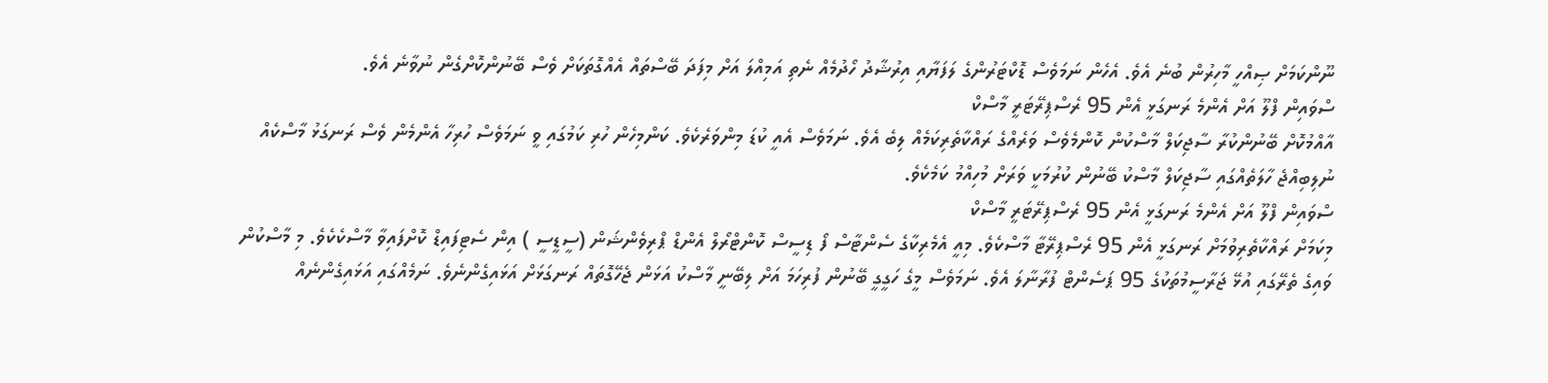ނޫންކަމަށް ޞިއްހީ މާހިރުން ބުނެ އެވެ. އެހެން ނަމަވެސް ޑޮކްޓަރުންގެ ލަފަޔާއި އިރުޝާދު ހޯދުމެއް ނެތި އަމިއްލަ އަށް މިފަދަ ބޭސްތައް އެއްގޮތަކަށް ވެސް ބޭނުންކޮށްގެން ނުވާނެ އެވެ.
ސްވައިން ފްލޫ އަށް އެންމެ ރަނގަޅީ އެން 95 ރެސްޕިރޭޓަރީ މާސްކް
އާއްމުކޮށް ބޭނުންކުރާ ސާޖިކަލް މާސްކުން ކޮންމެވެސް ވަރެއްގެ ރައްކާތެރިކަމެއް ލިބެ އެވެ. ނަމަވެސް އެއީ ކުޑަ މިންވަރެކެވެ. ކަންމިހެން ހުރި ކަމުގައި ވީ ނަމަވެސް ހުރިހާ އެންމެން ވެސް ރަނގަޅު މާސްކެއް ނުލިބިއްޖެ ހާލަތެއްގައި ސާޖިކަލް މާސްކު ބޭނުން ކުރުމަކީ ވަރަށް މުހިއްމު ކަމެކެވެ.
ސްވައިން ފްލޫ އަށް އެންމެ ރަނގަޅީ އެން 95 ރެސްޕިރޭޓަރީ މާސްކް
މިކަމަށް ރައްކާތެރިވުމަށް ރަނގަޅީ އެން 95 ރެސްޕިރޭޓާ މާސްކެވެ. މިއީ އެމެރިކާގެ ސެންޓާސް ފޯ ޑިސީސް ކޮންޓްރޯލް އެންޑް ޕްރިވެންޝަން (ސީޑީސީ ) އިން ސެޓިފައިޑް ކޮށްފައިވާ މާސްކެކެވެ. މި މާސްކުން ވައިގެ ތެރޭގައި އުޅޭ ޖަރާސީމުތަކުގެ 95 ޕަސެންޓް ފުރާނާލަ އެވެ. ނަމަވެސް މީގެ ހަގީގީ ބޭނުން ފުރިހަމަ އަށް ލިބޭނީ މާސްކު އަޅަން ޖެހޭގޮތައް ރަނގަޅަށް އަޅައިގެންނެވެ. ނަމެއްގައި އަޅައިގެންނެއް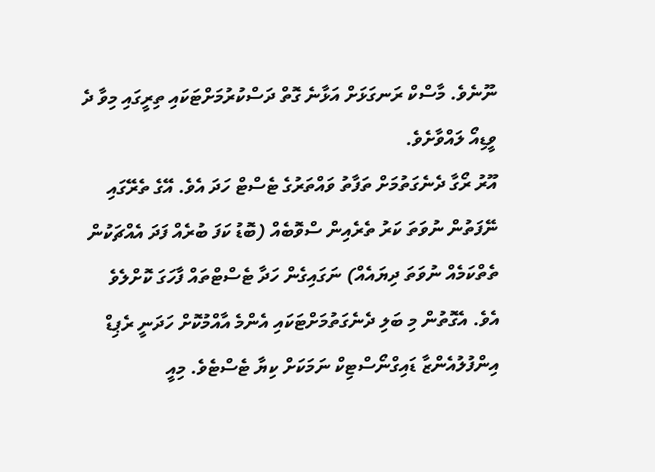ނޫނެވެ. މާސްކް ރަނގަޅަށް އަޅާނެ ގޮތް ދަސްކުރުމަށްޓަކައި ތިރީގައި މިވާ ދެ ވީޑިއޯ ލައްވާށެވެ.
އޫރު ރޯގާ ދެނެގަތުމަށް ތަފާތު ވައްތަރުގެ ޓެސްޓް ހަދަ އެވެ. އޭގެ ތެރޭގައި ނޭފަތުން ނުވަތަ ކަރު ތެރެއިން ސްވޮބެއް (ބޮޑު ކަފަ ބުރެއް ފަދަ އެއްޗަކުން ތެތްކަމެއް ނުވަތަ ދިޔައެއް) ނަގައިގެން ހަދާ ޓެސްޓްތައް ފާހަގަ ކޮށްލެވެ އެވެ. އެގޮތުން މި ބަލި ދެނެގަތުމަށްޓަކައި އެންމެ އާއްމުކޮށް ހަދަނީ ރެޕިޑް އިންފުލުއެންޒާ ޑައިގްނޯސްޓިކް ނަމަކަށް ކިޔާ ޓެސްޓެވެ. މިއީ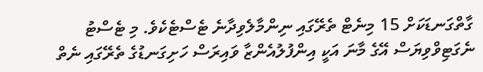ގާތްގަނޑަކަށް 15 މިނެޓް ތެރޭގައި ނިންމާލެވިދާނެ ޓެސްޓެކެވެ. މި ޓެސްޓު ނެގަޓިވްވިޔަސް އޭގެ މާނަ އަކީ އިންފުލުއެންޒާ ވައިރަސް ހަށިގަނޑުގެ ތެރޭގައި ނެތް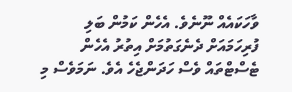ވާހަކައެއް ނޫނެވެ. އެހެން ކަމުން ބަލި ފުރިހަމައަށް ދެނެގަތުމަށް އިތުރު އެހެން ޓެސްޓްތައް ވެސް ހަދަންޖެހެ އެވެ. ނަމަވެސް މި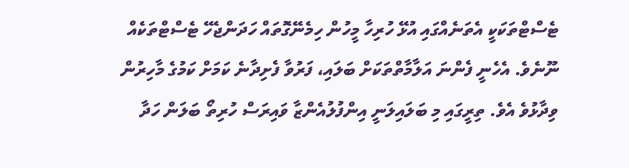ޓެސްޓްތަކަކީ އެތަނެއްގައި އުޅޭ ހުރިހާ މީހުން ހިމެނޭގޮތައް ހަދަންޖެހޭ ޓެސްޓްތަކެއް ނޫނެވެ. އެހެނީ ފެންނަ އަލާމާތްތަކަށް ބަލައި، ފަރުވާ ފެށިދާނެ ކަމަށް ކަމުގެ މާހިރުން ވިދާޅުވެ އެވެ. ތިރީގައި މި ބަލައިލަނީ އިންފުލުއެންޒާ ވައިރަސް ހުރިތޯ ބަލަން ހަދާ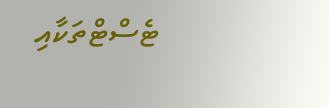ޓެސްޓްތަކާއި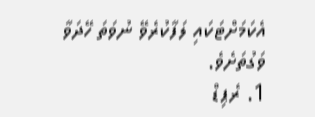އެކަމަށްޓަކައި ލަފާކުރެވޭ ނުވަތަ ހޭދަވާ ވަގުތަށެވެ.
1. ރެޕިޑް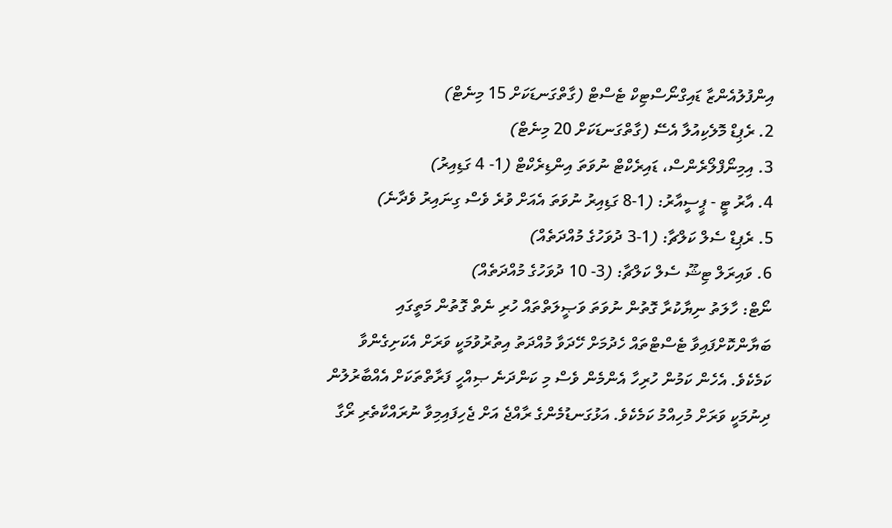އިންފުލުއެންޒާ ޑައިގްނޯސްޓިކް ޓެސްޓް (ގާތްގަނޑަކަށް 15 މިނެޓް)
2. ރެޕިޑް މޮލެކިއުލާ އެސޭ (ގާތްގަނޑަކަށް 20 މިނެޓް)
3. އިމިނޯފްލޯރެންސް، ޑައިރެކްޓް ނުވަތަ އިންޑިރެކްޓް (1- 4 ގަޑިއިރު)
4. އާރު ޓީ - ޕީސީއާރު: (1-8 ގަޑިއިރު ނުވަތަ އެއަށް ވުރެ ވެސް ގިނައިރު ވެދާނެ)
5. ރެޕިޑް ސެލް ކަލްޗާ: (1-3 ދުވަހުގެ މުއްދަތެއް)
6. ވައިރަލް ޓިޝޫ ސެލް ކަލްޗާ: (3- 10 ދުވަހުގެ މުއްދަތެއް)
ނޯޓް: ހާލަތު ނިޔާކުރާ ގޮތުން ނުވަތަ ވަޞީލަތްތައް ހުރި ނެތް ގޮތުން މަތީގައި ބަޔާންކޮށްފައިވާ ޓެސްޓްތައް ހެދުމަށް ހޭދަވާ މުއްދަތު އިތުރުވުމަކީ ވަރަށް އެކަށިގެންވާ ކަމެކެވެ. އެހެން ކަމުން ހުރިހާ އެންމެން ވެސް މި ކަންދަނެ ޞިއްހީ ފަރާތްތަކަށް އެއްބާރުލުން ދިނުމަކީ ވަރަށް މުހިއްމު ކަމެކެވެ. އަޅުގަނޑުމެންގެ ރާއްޖެ އަށް ޖެހިފައިމިވާ ނުރައްކާތެރި ރޯގާ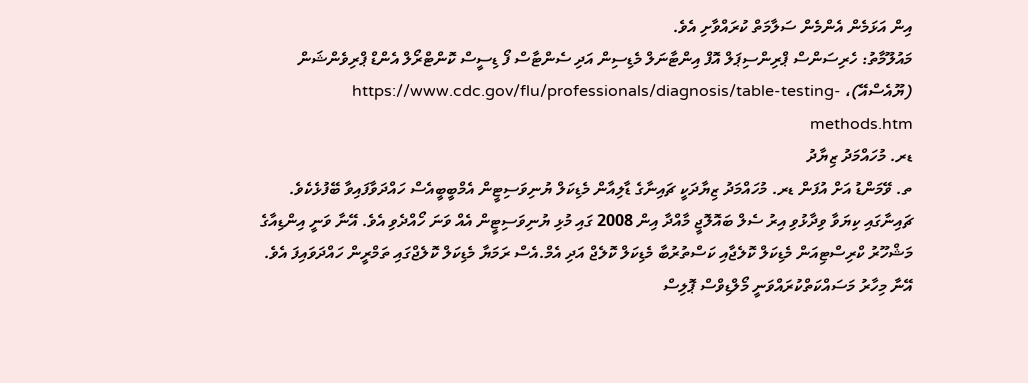އިން އަޅަމެން އެންމެން ސަލާމަތް ކުރައްވާށި އެވެ.
މައުލޫމާތު: ހެރިސަންސް ޕްރިންސިޕަލް އޮފް އިންޓާނަލް މެޑިސިން އަދި ސެންޓާސް ފޯ ޑިސީސް ކޮންޓްރޯލް އެންޑް ޕްރިވެންޝަން (ޔޫއެސްއޭ)، https://www.cdc.gov/flu/professionals/diagnosis/table-testing-methods.htm
ޑރ. މުހައްމަދު ޒިޔާދު
ތ. ވޭމަންޑު އަށް އުފަން ޑރ. މުހައްމަދު ޒިޔާދަކީ ޗައިނާގެ ޑާލިއާން މެޑިކަލް ޔުނިވަސިޓީން އެމްބީބީއެސް ހައްދަވާފައިވާ ބޭފުޅެކެވެ. ޗައިނާގައި ކިޔަވާ ވިދާޅުވި އިރު ސެލް ބައޮލޮޖީ މާއްދާ އިން 2008 ގައި މުޅި ޔުނިވަސިޓީން އެއް ވަނަ ހޯއްދެވި އެވެ. އޭނާ ވަނީ އިންޑިއާގެ މަޝްހޫރު ކްރިސްޓިއަން މެޑިކަލް ކޮލެޖާއި ކަސްތުރުބާ މެޑިކަލް ކޮލެޖް އަދި އެމް.އެސް ރަމަޔާ މެޑިކަލް ކޮލެޖްގައި ތަމްރީން ހައްދަވައިފަ އެވެ. އޭނާ މިހާރު މަސައްކަތްކުރައްވަނީ މޯލްޑިވްސް ޕޮލިސް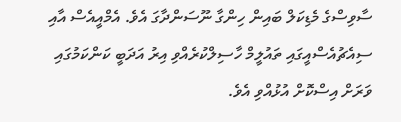ސާވިސްގެ މެޑިކަލް ބައިން ހިންގާ ނޫސަންދާގަ އެވެ. އެމްއީއެސް އާއި ސިއެޗުއެސްއީގައި ތައުލީމް ހާސިލްކުރެއްވި އިރު އަދަބީ ކަންކަމުގައި ވަރަށް އިސްކޮށް އުޅުއްވި އެވެ.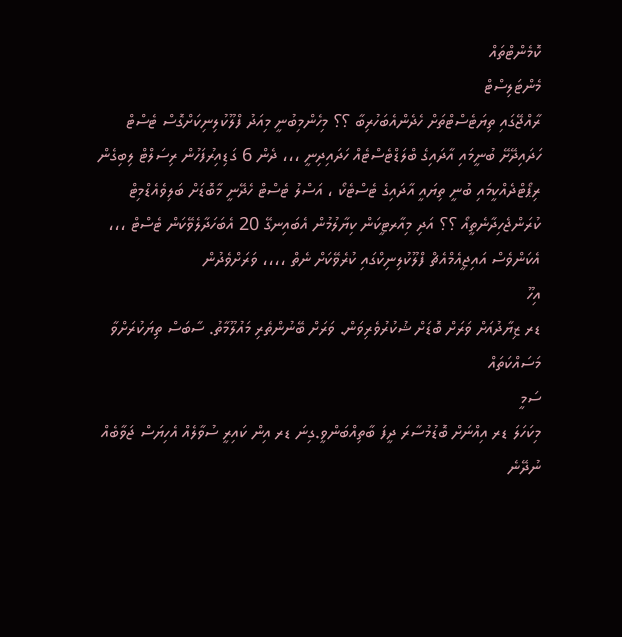ކޮމެންޓްތައް
މެންޓަލިސްޓް
ރާއްޖޭގައި ތިޔަޓެސްޓްތަށް ހެދެންއެބަހުރިބާ ؟؟ މިހެންމިބުނީ މިއަދު ފްލޫކުލިނިކަށްގޮސް ޓެސްޓް ހަދައިދޭށޭ ބުނީމައި އާދައިގެ ބްލަޑްޓެސްޓެއް ހަދައިދިނީ ،،، ދެން 6 ގަޑިއިރުފަހުން ރިސަލްޓް ލިބިގެން ރިޕޯޓްދެއްކީމައި ބުނީ ތިޔައީ އާދައިގެ ޓެސްޓެކޯ ، އަސްލު ޓެސްޓް ހެދޭނީ މާބޮޑަށް ބަލިވެއެޑްމިޓް ކުރަންޖެހިދާނެތީއޯ ؟؟ އަދި މިއާރޓީކަން ކިޔާލުމުން އެބައިނގޭ 20 އެބަހަދާލެވޭކަން ޓެސްޓް ،،، އެކަންވެސް އައިޖީއެމްއެޗް ފްލޫކުލިނިކްގައި ކުރެވޭކަށް ނެތް ،،،، ވަރަށްވެދުން
އިހޫ
ޑރ ޒިޔާދުއަށް ވަރަށް ބޮޑަށް ޝުކުރުވެރިވަން. ވަރަށް ބޭނުންތެރި މައުލޫމާތު. ސާބަސް ތިޔަކުރަށްވާ މަސައްކަތައް
ސަމީ
މިކަހަލަ ޑރ އިއްނަށް ބޮޑުމުސާރަ ދީފަ ބާތިއްބަންވީ.ގިނަ ޑރ އިން ކައިރީ ސުވާލެއް އެހިޔަސް ޖަވާބެއް ނުދޭނެ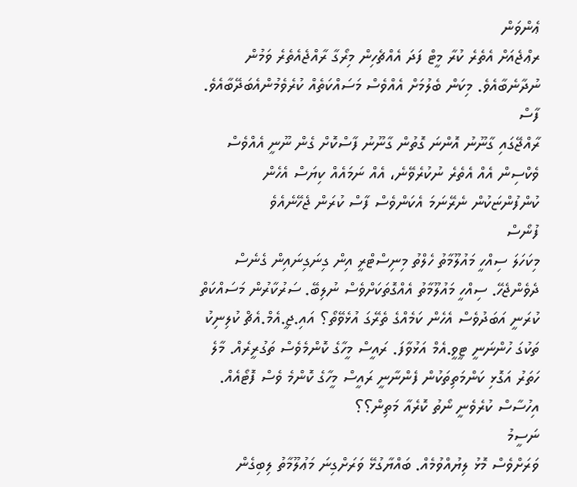ޢެންވަން
ރޢްޖެއަށް އެތެރެ ކުރާ މީޓް ފަދަ އެއްޗެހިން މިރޯގާ ރާއްޖެއެތެރެ ވަމުން ނުދާނެބާއެވެ. މިކަން ބެލުމަށް އެއްވެސް މަސައްކަތެއް ކުރެވެމުންއެބަދޭބާއެވެ.
ފާސް
ރާއްޖޭގައި ގާނޫނު އޮންނަ ގޮތުން ގާނޫނު ފާސްކޮށް ގެން ނޫނީ އެއްވެސް ވެކްސިން އެއް އެތެރެ ނުކުރެވޭނެ، އެއް ނަމައެއް ކިޔަސް އެހެން ކުންފުންޏަކުން ނެރޭނަމަ އެކަންވެސް ފާސް ކުރަން ޖެހޭނެއެވެ
ފުނޯސް
މިކަހަލަ ސިއްހީ މައުލޫމާތު ހެލްތު މިނިސްޓްރީ އިން ގިނަގިނައިން ގެނެސް ދެވެންޖެހޭ. ސިއްހީ މައުލޫމާތު އެއްގޮތަކަށްވެސް ނުލިބޭ. ސަރުކާރުން މަސައްކަތް ކުރަނީ އަބަދުވެސް އެހެން ކަމެއްގެ ތެރޭގަ އުޅެވޭތޯ؟ އައި.ޖީ.އެމް.އެޗް ކުލިނިކު ތަކުގަ ހުންނަނީ ޓީވީ.އެމް އަޅުވާފަ. ރައީސް މީހާގެ ކޮންމެވެސް ތަގުރީރެއް. މާލެ ހަތަރު އަގޮޅި ކަންމަތިތަކުން ފެންނާނީ ރައީސް މީހާގެ ކޮންމެ ވެސް ފޮޓޯއެއް. އިހުސާސް ކުރެވެނީ ނޯތު ކޮރެއާ މަތިން؟؟
ނަސީމު
ވަރަށްވެސް މޮޅު ލިޔުއްވުމެއް. ބައްޔާގުޅޭ ވަރަށްގިނަ މަޢުލޫމާތު ލިބިގެން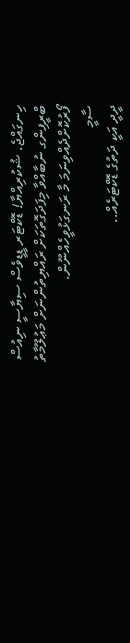ހިނގައްޖެ. ޝުކުރިއްޔާ! ޑޮކްޓަރ ޑީޑީވެސް ސިޔާސީ ނިއުސް ބްރީފިންގ ނުބާއްވާ މިފަދަގޮތަކަށް ރައްޔިތުންނަށް މަޢުލޫމާތު ފޯރުކޮށްދެއްވިނަމަ މާ ރަނގަޅުވީހެއްނޫން.
ސާމީ
ދީދީ އަކީ ދަތުގެ ޑޮކްޓަރެއް..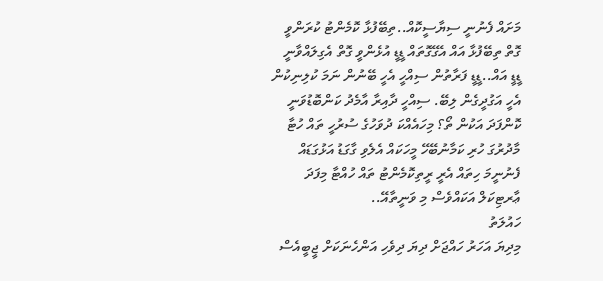މަށައް ފެނުނީ ސިޔާސީކޮއް..ތިބޭފުޅާ ކޮމެންޓު ކުރަންވީ ގޮތް ތިބޭފުޅާ އައް އެގޭގޮތައް ޑީޑީ އުޅެންވީ ގޮތް އެގިލައްވާނީ ޑީޑީ އައް..ޑީޑީ ފަރާތުން ސިއްހީ އެހީ ބޭނުން ނަމަ ކުލިނިކުން އެހީ އަގުދީގެން ލިބޭ. ސިއްހީ ދާއިރާ އާމެދު ކަންބޮޑުވަނީ ކޮންފަދަ އަކުން ތޯ؟ މިހައެއްކަ ދުވަހުގެ ސުރުހީ ތައް ހުޓާ މާދުރުގަ ހުރި ކަމާނުބޭހޭ މީހަކައް އެލެވި ގާގަޑު އަޅުގަޑައް ފެނުނީމަ ހިތައް އެރީ ރީތިކޮމެންޓު ތައް ހުއްޓާ މިފަދަ ޢާރޓިކަލް އަކައްވެސް މި ވަނީތާއޭ..
ހައުލަތު
މިދިޔަ އަހަރު ހައްޖަށް ދިޔަ ދިވެހި އަންހެނަކަށް ޖީބީއެސް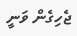ޖެހިގެން ވަނީ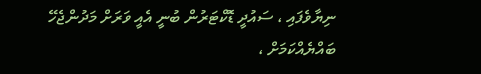ނިޔާވެފައި ، ސައުދީ ޑޮކްޓަރުން ބުނީ އެއީ ވަރަށް މަދުންޖެހޭ ބައްޔެއްކަމަށް ،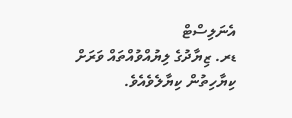އެނަލިސްޓް
ޑރ. ޒިޔާދުގެ ލިޔުއްވުއްތައް ވަރަށް ކިޔާހިތުން ކިޔާލެވެއެވެ.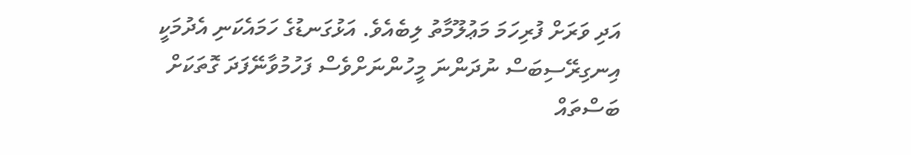އަދި ވަރަށް ފުރިހަމަ މަޢުލޫމާތު ލިބެއެވެ. އަޅުގަނޑުގެ ހަމައެކަނި އެދުމަކީ އިނގިރޭސިބަސް ނުދަންނަ މީހުންނަށްވެސް ފަހުމުވާނޭފަދަ ގޮތަކަށް ބަސްތައް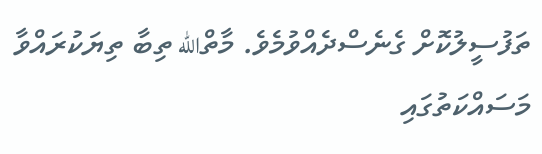ތަފުސީލުކޮށް ގެނެސްދެއްވުމެވެ. މާތްالله ތިބާ ތިޔަކުރައްވާ މަސައްކަތުގައި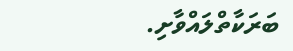ބަރަކާތްލައްވާށި.